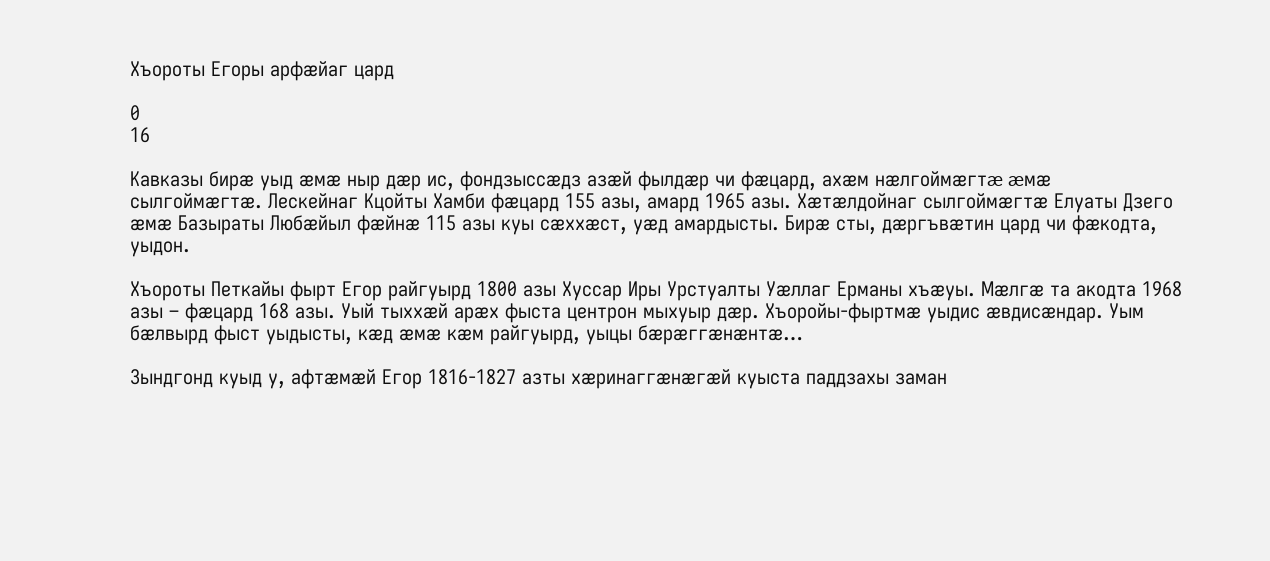Хъороты Егоры арфæйаг цард

0
16

Кавказы бирæ уыд æмæ ныр дæр ис, фондзыссæдз азæй фылдæр чи фæцард, ахæм нæлгоймæгтæ æмæ сылгоймæгтæ. Лескейнаг Кцойты Хамби фæцард 155 азы, амард 1965 азы. Хæтæлдойнаг сылгоймæгтæ Елуаты Дзего æмæ Базыраты Любæйыл фæйнæ 115 азы куы сæххæст, уæд амардысты. Бирæ сты, дæргъвæтин цард чи фæкодта, уыдон.

Хъороты Петкайы фырт Егор райгуырд 1800 азы Хуссар Иры Урстуалты Уæллаг Ерманы хъæуы. Мæлгæ та акодта 1968 азы – фæцард 168 азы. Уый тыххæй арæх фыста центрон мыхуыр дæр. Хъоройы-фыртмæ уыдис æвдисæндар. Уым бæлвырд фыст уыдысты, кæд æмæ кæм райгуырд, уыцы бæрæггæнæнтæ…

Зындгонд куыд у, афтæмæй Егор 1816-1827 азты хæринаггæнæгæй куыста паддзахы заман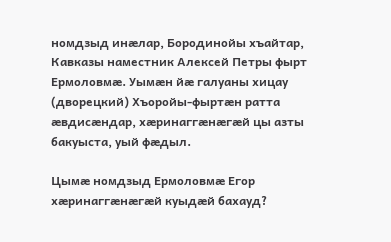номдзыд инæлар, Бородинойы хъайтар, Кавказы наместник Алексей Петры фырт Ермоловмæ. Уымæн йæ галуаны хицау (дворецкий) Хъоройы-фыртæн ратта æвдисæндар, хæринаггæнæгæй цы азты бакуыста, уый фæдыл.

Цымæ номдзыд Ермоловмæ Егор хæринаггæнæгæй куыдæй бахауд?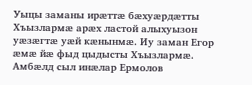Уыцы заманы ирæттæ бæхуæрдæтты Хъызлармæ арæх ластой алыхуызон уæзæгтæ уæй кæнынмæ. Иу заман Егор æмæ йæ фыд цыдысты Хъызлармæ. Амбæлд сыл инæлар Ермолов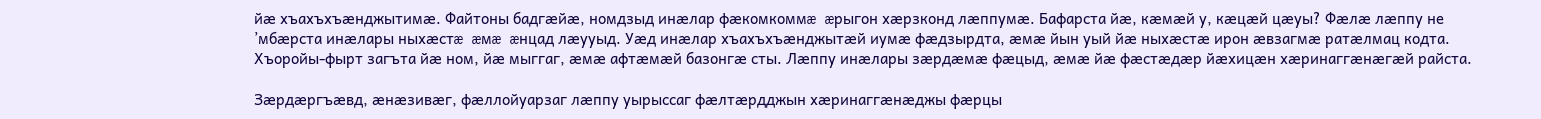йæ хъахъхъæнджытимæ. Файтоны бадгæйæ, номдзыд инæлар фæкомкоммæ æрыгон хæрзконд лæппумæ. Бафарста йæ, кæмæй у, кæцæй цæуы? Фæлæ лæппу не ’мбæрста инæлары ныхæстæ æмæ æнцад лæууыд. Уæд инæлар хъахъхъæнджытæй иумæ фæдзырдта, æмæ йын уый йæ ныхæстæ ирон æвзагмæ ратæлмац кодта. Хъоройы-фырт загъта йæ ном, йæ мыггаг, æмæ афтæмæй базонгæ сты. Лæппу инæлары зæрдæмæ фæцыд, æмæ йæ фæстæдæр йæхицæн хæринаггæнæгæй райста.

Зæрдæргъæвд, æнæзивæг, фæллойуарзаг лæппу уырыссаг фæлтæрдджын хæринаггæнæджы фæрцы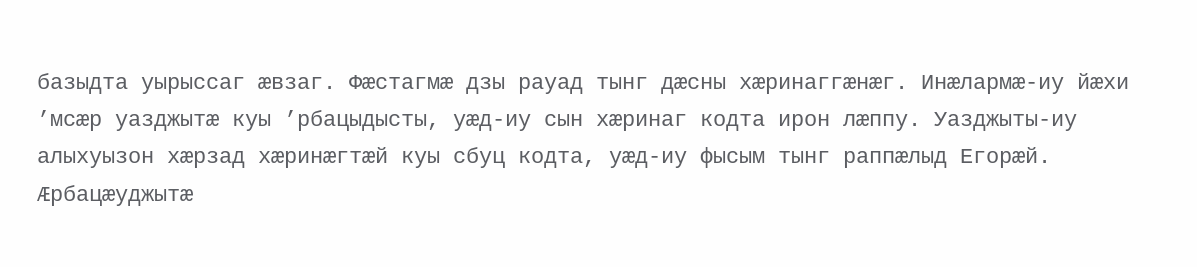базыдта уырыссаг æвзаг. Фæстагмæ дзы рауад тынг дæсны хæринаггæнæг. Инæлармæ-иу йæхи ’мсæр уазджытæ куы ’рбацыдысты, уæд-иу сын хæринаг кодта ирон лæппу. Уазджыты-иу алыхуызон хæрзад хæринæгтæй куы сбуц кодта, уæд-иу фысым тынг раппæлыд Егорæй. Æрбацæуджытæ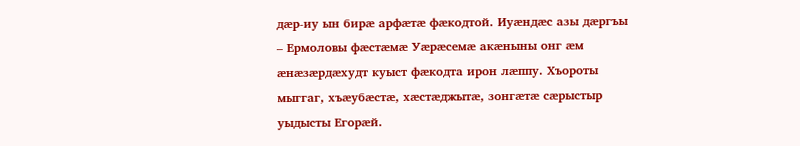дæр-иу ын бирæ арфæтæ фæкодтой. Иуæндæс азы дæргъы – Ермоловы фæстæмæ Уæрæсемæ акæныны онг æм æнæзæрдæхудт куыст фæкодта ирон лæппу. Хъороты мыггаг, хъæубæстæ, хæстæджытæ, зонгæтæ сæрыстыр уыдысты Егорæй.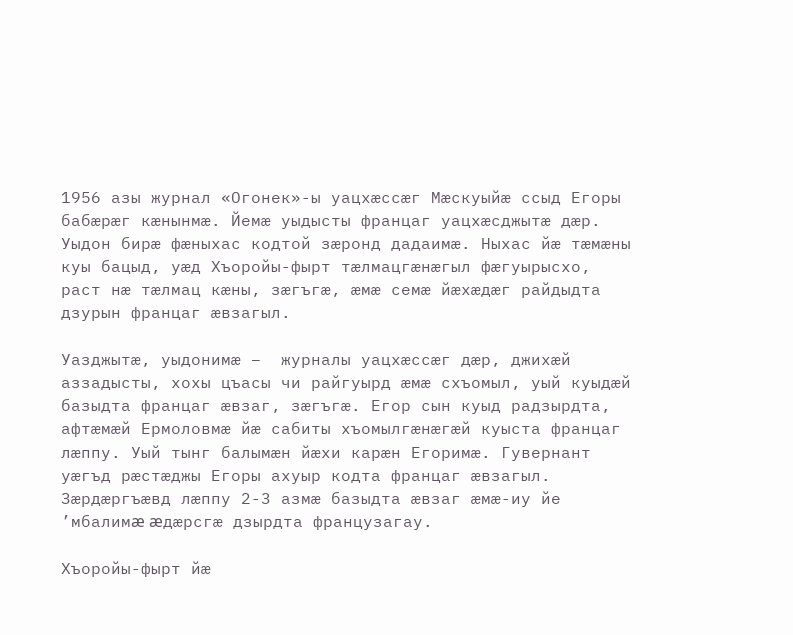1956 азы журнал «Огонек»-ы уацхæссæг Мæскуыйæ ссыд Егоры бабæрæг кæнынмæ. Йемæ уыдысты францаг уацхæсджытæ дæр. Уыдон бирæ фæныхас кодтой зæронд дадаимæ. Ныхас йæ тæмæны куы бацыд, уæд Хъоройы-фырт тæлмацгæнæгыл фæгуырысхо, раст нæ тæлмац кæны, зæгъгæ, æмæ семæ йæхæдæг райдыдта дзурын францаг æвзагыл.

Уазджытæ, уыдонимæ –  журналы уацхæссæг дæр, джихæй аззадысты, хохы цъасы чи райгуырд æмæ схъомыл, уый куыдæй базыдта францаг æвзаг, зæгъгæ. Егор сын куыд радзырдта, афтæмæй Ермоловмæ йæ сабиты хъомылгæнæгæй куыста францаг лæппу. Уый тынг балымæн йæхи карæн Егоримæ. Гувернант уæгъд рæстæджы Егоры ахуыр кодта францаг æвзагыл. Зæрдæргъæвд лæппу 2-3 азмæ базыдта æвзаг æмæ-иу йе ’мбалимæ æдæрсгæ дзырдта французагау.

Хъоройы-фырт йæ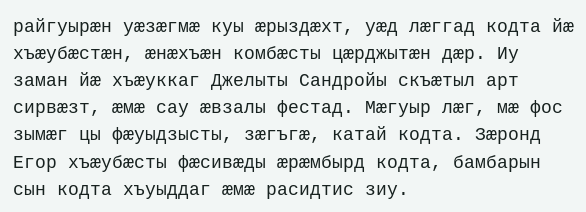райгуырæн уæзæгмæ куы æрыздæхт, уæд лæггад кодта йæ хъæубæстæн, æнæхъæн комбæсты цæрджытæн дæр. Иу заман йæ хъæуккаг Джелыты Сандройы скъæтыл арт сирвæзт, æмæ сау æвзалы фестад. Мæгуыр лæг, мæ фос зымæг цы фæуыдзысты, зæгъгæ, катай кодта. Зæронд Егор хъæубæсты фæсивæды æрæмбырд кодта, бамбарын сын кодта хъуыддаг æмæ расидтис зиу.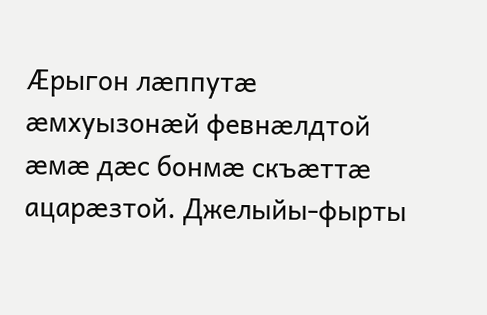Æрыгон лæппутæ æмхуызонæй февнæлдтой æмæ дæс бонмæ скъæттæ ацарæзтой. Джелыйы-фырты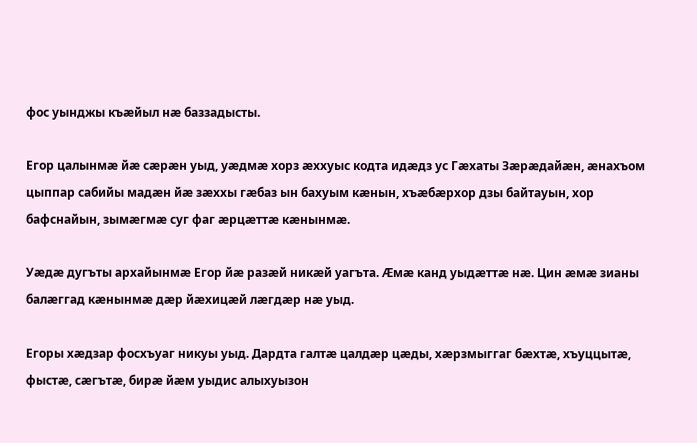фос уынджы къæйыл нæ баззадысты.

Егор цалынмæ йæ сæрæн уыд, уæдмæ хорз æххуыс кодта идæдз ус Гæхаты Зæрæдайæн, æнахъом цыппар сабийы мадæн йæ зæххы гæбаз ын бахуым кæнын, хъæбæрхор дзы байтауын, хор бафснайын, зымæгмæ суг фаг æрцæттæ кæнынмæ.

Уæдæ дугъты архайынмæ Егор йæ разæй никæй уагъта. Æмæ канд уыдæттæ нæ. Цин æмæ зианы балæггад кæнынмæ дæр йæхицæй лæгдæр нæ уыд.

Егоры хæдзар фосхъуаг никуы уыд. Дардта галтæ цалдæр цæды, хæрзмыггаг бæхтæ, хъуццытæ, фыстæ, сæгътæ, бирæ йæм уыдис алыхуызон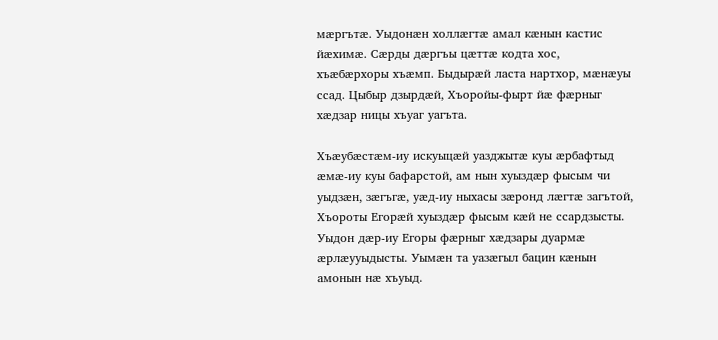мæргътæ. Уыдонæн холлæгтæ амал кæнын кастис йæхимæ. Сæрды дæргъы цæттæ кодта хос, хъæбæрхоры хъæмп. Быдырæй ласта нартхор, мæнæуы ссад. Цыбыр дзырдæй, Хъоройы-фырт йæ фæрныг хæдзар ницы хъуаг уагъта.

Хъæубæстæм-иу искуыцæй уазджытæ куы æрбафтыд æмæ-иу куы бафарстой, ам нын хуыздæр фысым чи уыдзæн, зæгъгæ, уæд-иу ныхасы зæронд лæгтæ загътой, Хъороты Егорæй хуыздæр фысым кæй не ссардзысты. Уыдон дæр-иу Егоры фæрныг хæдзары дуармæ æрлæууыдысты. Уымæн та уазæгыл бацин кæнын амонын нæ хъуыд.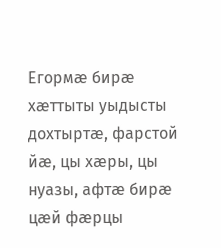Егормæ бирæ хæттыты уыдысты дохтыртæ, фарстой йæ, цы хæры, цы нуазы, афтæ бирæ цæй фæрцы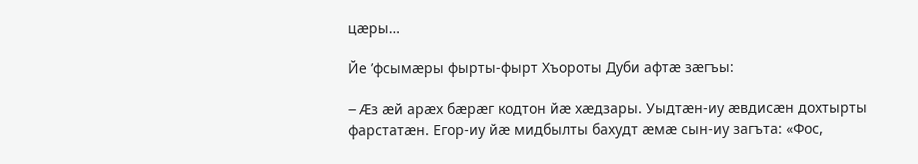цæры…

Йе ’фсымæры фырты-фырт Хъороты Дуби афтæ зæгъы:

– Æз æй арæх бæрæг кодтон йæ хæдзары. Уыдтæн-иу æвдисæн дохтырты фарстатæн. Егор-иу йæ мидбылты бахудт æмæ сын-иу загъта: «Фос,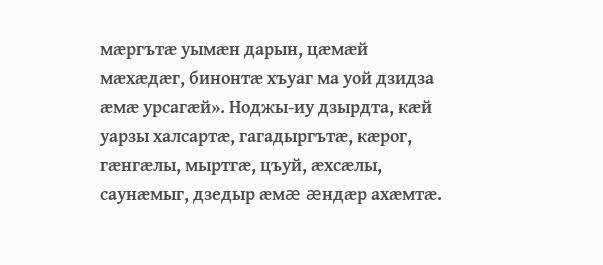мæргътæ уымæн дарын, цæмæй мæхæдæг, бинонтæ хъуаг ма уой дзидза æмæ урсагæй». Ноджы-иу дзырдта, кæй уарзы халсартæ, гагадыргътæ, кæрог, гæнгæлы, мыртгæ, цъуй, æхсæлы, саунæмыг, дзедыр æмæ æндæр ахæмтæ.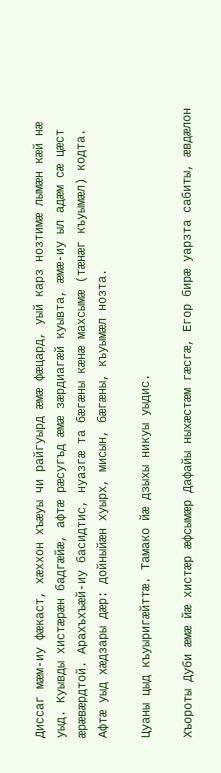Диссаг мæм-иу фæкаст, хæххон хъæуы чи райгуырд æмæ фæцард, уый карз нозтимæ лымæн кæй нæ уыд. Куывды хистæрæн бадгæйæ, афтæ рæсугъд æмæ зæрдиагæй куывта, æмæ-иу ыл адæм сæ цæст æрæвæрдтой. Арахъхъæй-иу басидтис, нуазгæ та бæгæны кæнæ махсымæ (тæнæг къуымæл) кодта. Афтæ уыд хæдзары дæр: дойныйæн хуырх, мисын, бæгæны, къуымæл нозта.

Цуаны цыд къуыригæйттæ. Тамако йæ дзыхы никуы уыдис.

Хъороты Дуби æмæ йæ хистæр æфсымæр Дафайы ныхæстæм гæсгæ, Егор бирæ уарзта сабиты, æвдæлон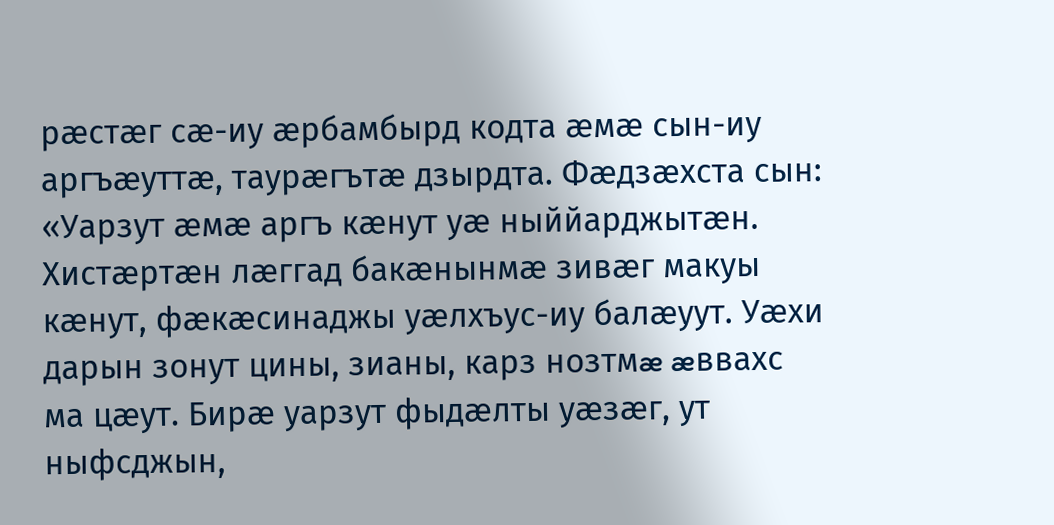рæстæг сæ-иу æрбамбырд кодта æмæ сын-иу аргъæуттæ, таурæгътæ дзырдта. Фæдзæхста сын: «Уарзут æмæ аргъ кæнут уæ ныййарджытæн. Хистæртæн лæггад бакæнынмæ зивæг макуы кæнут, фæкæсинаджы уæлхъус-иу балæуут. Уæхи дарын зонут цины, зианы, карз нозтмæ æввахс ма цæут. Бирæ уарзут фыдæлты уæзæг, ут ныфсджын,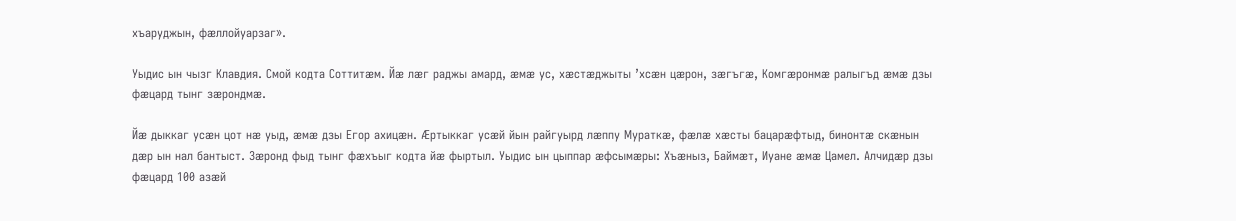хъаруджын, фæллойуарзаг».

Уыдис ын чызг Клавдия. Смой кодта Соттитæм. Йæ лæг раджы амард, æмæ ус, хæстæджыты ’хсæн цæрон, зæгъгæ, Комгæронмæ ралыгъд æмæ дзы фæцард тынг зæрондмæ.

Йæ дыккаг усæн цот нæ уыд, æмæ дзы Егор ахицæн. Æртыккаг усæй йын райгуырд лæппу Мураткæ, фæлæ хæсты бацарæфтыд, бинонтæ скæнын дæр ын нал бантыст. Зæронд фыд тынг фæхъыг кодта йæ фыртыл. Уыдис ын цыппар æфсымæры: Хъæныз, Баймæт, Иуане æмæ Цамел. Алчидæр дзы фæцард 100 азæй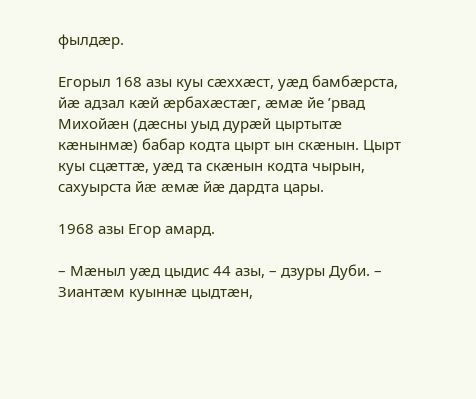фылдæр.

Егорыл 168 азы куы сæххæст, уæд бамбæрста, йæ адзал кæй æрбахæстæг, æмæ йе ’рвад Михойæн (дæсны уыд дурæй цыртытæ кæнынмæ) бабар кодта цырт ын скæнын. Цырт куы сцæттæ, уæд та скæнын кодта чырын, сахуырста йæ æмæ йæ дардта цары.

1968 азы Егор амард.

– Мæныл уæд цыдис 44 азы, – дзуры Дуби. – Зиантæм куыннæ цыдтæн,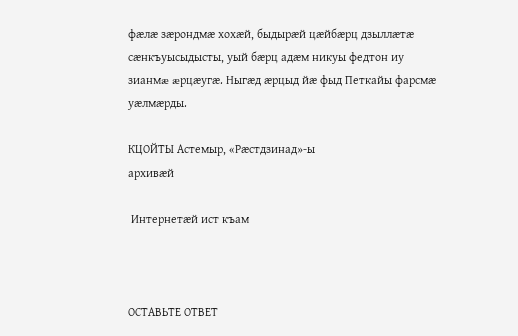фæлæ зæрондмæ хохæй, быдырæй цæйбæрц дзыллæтæ сæнкъуысыдысты, уый бæрц адæм никуы федтон иу зианмæ æрцæугæ. Ныгæд æрцыд йæ фыд Петкайы фарсмæ уæлмæрды.

КЦОЙТЫ Астемыр, «Рæстдзинад»-ы
архивæй

 Интернетæй ист къам



ОСТАВЬТЕ ОТВЕТ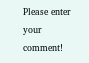Please enter your comment!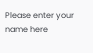Please enter your name here